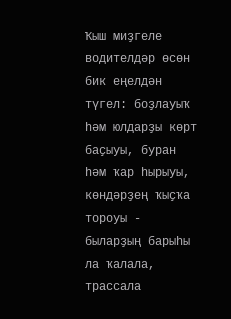Ҡыш миҙгеле водителдәр өсөн бик еңелдән түгел: боҙлауыҡ һәм юлдарҙы көрт баҫыуы, буран һәм ҡар һырыуы, көндәрҙең ҡыҫҡа тороуы - быларҙың барыһы ла ҡалала, трассала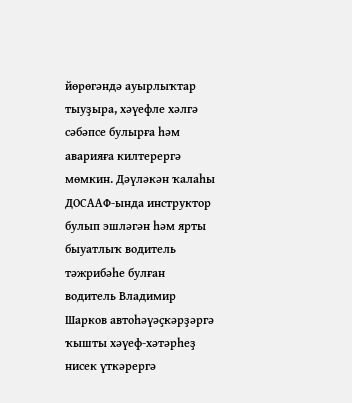йөрөгәндә ауырлыҡтар тыуҙыра, хәүефле хәлгә сәбәпсе булырға һәм аварияға килтерергә мөмкин. Дәүләкән ҡалаһы ДОСААФ-ында инструктор булып эшләгән һәм ярты быуатлыҡ водитель тәжрибәһе булған водитель Владимир Шарков автоһәүәҫкәрҙәргә ҡышты хәүеф-хәтәрһеҙ нисек үткәрергә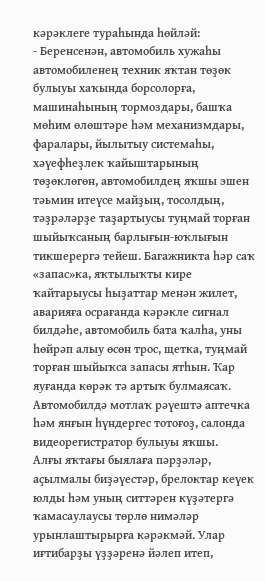кәрәклеге тураһында һөйләй:
- Беренсенән, автомобиль хужаһы автомобиленең техник яҡтан төҙөк булыуы хаҡында борсолорға, машинаһының тормоздары, башҡа мөһим өлөштәре һәм механизмдары, фаралары, йылытыу системаһы, хәүефһеҙлек ҡайыштарының төҙөклөгөн, автомобилдең яҡшы эшен тәьмин итеүсе майҙың, тосолдың, тәҙрәләрҙе таҙартыусы туңмай торған шыйыҡсаның барлығын-юҡлығын тикшерергә тейеш. Багажникта һәр саҡ «запас»ка, яҡтылыҡты кире ҡайтарыусы һыҙаттар менән жилет, аварияға осрағанда кәрәкле сигнал билдәһе, автомобиль бата ҡалһа, уны һөйрәп алыу өсөн трос, щетка, туңмай торған шыйыҡса запасы ятһын. Ҡар яуғанда көрәк тә артыҡ булмаясаҡ. Автомобилдә мотлаҡ рәүештә аптечка һәм янғын һүндергес тотоғоҙ, салонда видеорегистратор булыуы яҡшы.
Алғы яҡтағы быялаға пәрҙәләр, аҫылмалы биҙәүестәр, брелоктар кеүек юлды һәм уның ситтәрен күҙәтергә ҡамасаулаусы төрлө нимәләр урынлаштырырға кәрәкмәй. Улар иғтибарҙы үҙҙәренә йәлеп итеп,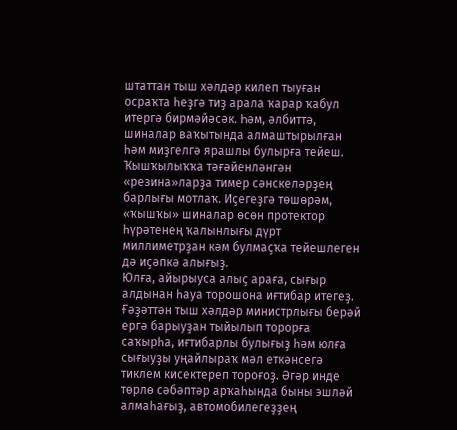штаттан тыш хәлдәр килеп тыуған осраҡта һеҙгә тиҙ арала ҡарар ҡабул итергә бирмәйәсәк. Һәм, әлбиттә, шиналар ваҡытында алмаштырылған һәм миҙгелгә ярашлы булырға тейеш. Ҡышҡылыҡҡа тәғәйенләнгән «резина»ларҙа тимер сәнскеләрҙең барлығы мотлаҡ. Иҫегеҙгә төшөрәм, «ҡышҡы» шиналар өсөн протектор һүрәтенең ҡалынлығы дүрт миллиметрҙан кәм булмаҫҡа тейешлеген дә иҫәпкә алығыҙ.
Юлға, айырыуса алыҫ араға, сығыр алдынан һауа торошона иғтибар итегеҙ. Ғәҙәттән тыш хәлдәр министрлығы берәй ергә барыуҙан тыйылып торорға саҡырһа, иғтибарлы булығыҙ һәм юлға сығыуҙы уңайлыраҡ мәл еткәнсегә тиклем кисектереп тороғоҙ. Әгәр инде төрлө сәбәптәр арҡаһында быны эшләй алмаһағыҙ, автомобилегеҙҙең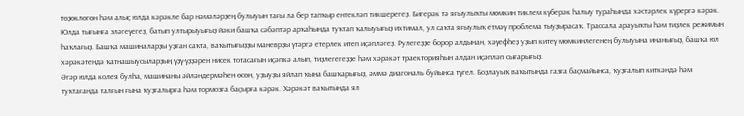төҙөклөгөн һәм алыҫ юлда кәрәкле бар нәмәләрҙең булыуын тағы ла бер тапҡыр ентекләп тикшерегеҙ. Бигерәк тә яғыулыҡты мөмкин тиклем күберәк һалыу тураһында хәстәрлек күрергә кәрәк. Юлда тығынға эләгеүегеҙ, батып ултырыуығыҙ йәки башҡа сәбәптәр арҡаһында туҡтап ҡалыуығыҙ ихтимал, ул саҡта яғыулыҡ етмәү проблема тыуҙырасаҡ. Трассала арауыҡты һәм тиҙлек режимын һаҡлағыҙ. Башҡа машиналарҙы уҙған саҡта, ваҡытығыҙҙы маневрҙы үтәргә етерлек итеп иҫәпләгеҙ. Рулегеҙҙе борор алдынан, хәүефһеҙ уҙып китеү мөмкинлегенең булыуына инанығыҙ, башҡа юл хәрәкәтендә ҡатнашыусыларҙың үҙү-үҙҙәрен нисек тотасағын иҫәпкә алып, тиҙлегегеҙҙе һәм хәрәкәт траекторияһын алдан иҫәпләп сығарығыҙ.
Әгәр юлда колея булһа, машинаны әйләндермәһен өсөн, уҙыуҙы яйлап ҡына башҡарығыҙ, әммә диагональ буйынса түгел. Боҙлауыҡ ваҡытында газға баҫмайынса, ҡуҙғалып киткәндә һәм туҡтағанда талғын ғына ҡуҙғалырға һәм тормозға баҫырға кәрәк. Хәрәкәт ваҡытында ял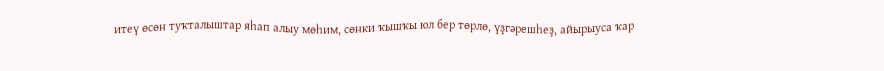итеү өсөн туҡталыштар яһап алыу мөһим, сөнки ҡышҡы юл бер төрлө, үҙгәрешһеҙ, айырыуса ҡар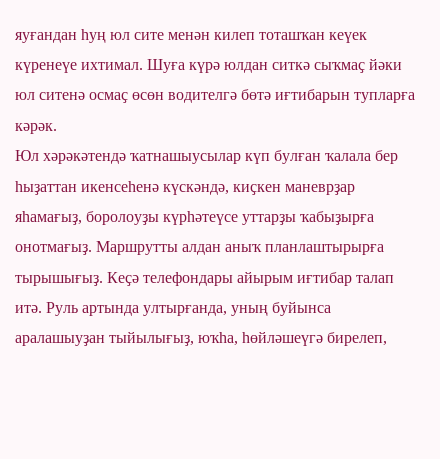яуғандан һуң юл сите менән килеп тоташҡан кеүек күренеүе ихтимал. Шуға күрә юлдан ситкә сыҡмаҫ йәки юл ситенә осмаҫ өсөн водителгә бөтә иғтибарын тупларға кәрәк.
Юл хәрәкәтендә ҡатнашыусылар күп булған ҡалала бер һыҙаттан икенсеһенә күскәндә, киҫкен маневрҙар яһамағыҙ, боролоуҙы күрһәтеүсе уттарҙы ҡабыҙырға онотмағыҙ. Маршрутты алдан аныҡ планлаштырырға тырышығыҙ. Кеҫә телефондары айырым иғтибар талап итә. Руль артында ултырғанда, уның буйынса аралашыуҙан тыйылығыҙ, юҡһа, һөйләшеүгә бирелеп,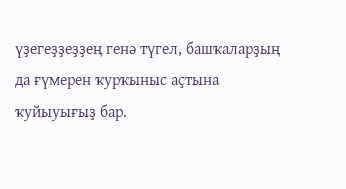үҙегеҙҙеҙҙең генә түгел, башҡаларҙың да ғүмерен ҡурҡыныс аҫтына ҡуйыуығыҙ бар.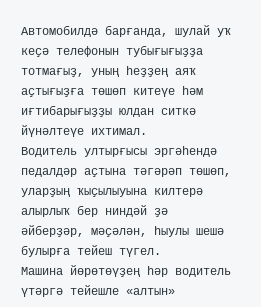Автомобилдә барғанда, шулай уҡ кеҫә телефонын тубығығыҙҙа тотмағыҙ, уның һеҙҙең аяҡ аҫтығыҙға төшөп китеүе һәм иғтибарығыҙҙы юлдан ситкә йүнәлтеүе ихтимал.
Водитель ултырғысы эргәһендә педалдәр аҫтына тәгәрәп төшөп, уларҙың ҡыҫылыуына килтерә алырлыҡ бер ниндәй ҙә әйберҙәр, мәҫәлән, һыулы шешә булырға тейеш түгел.
Машина йөрөтөүҙең һәр водитель үтәргә тейешле «алтын»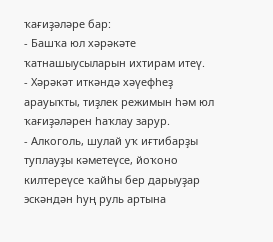ҡағиҙәләре бар:
- Башҡа юл хәрәкәте ҡатнашыусыларын ихтирам итеү.
- Хәрәкәт иткәндә хәүефһеҙ арауыҡты, тиҙлек режимын һәм юл ҡағиҙәләрен һаҡлау зарур.
- Алкоголь, шулай уҡ иғтибарҙы туплауҙы кәметеүсе, йоҡоно килтереүсе ҡайһы бер дарыуҙар эскәндән һуң руль артына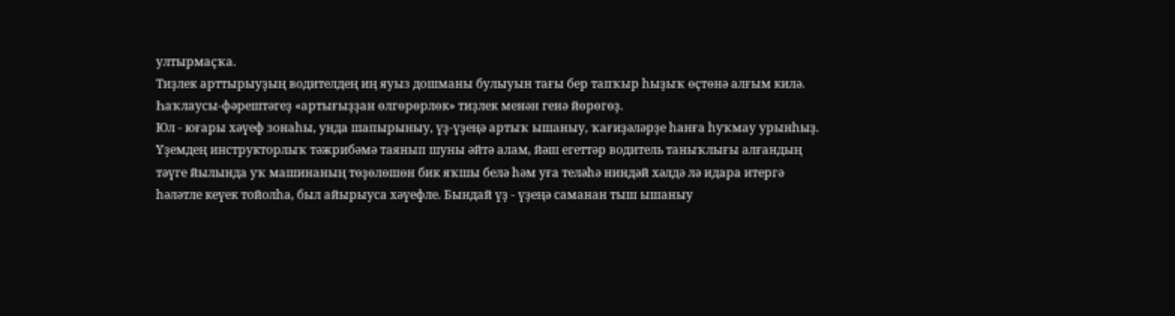ултырмаҫҡа.
Тиҙлек арттырыуҙың водителдең иң яуыз дошманы булыуын тағы бер тапҡыр һыҙыҡ өҫтөнә алғым килә. Һаҡлаусы-фәрештәгеҙ «артығыҙҙан өлгөрөрлөк» тиҙлек менән генә йөрөгөҙ.
Юл - юғары хәүеф зонаһы, унда шапырыныу, үҙ-үҙеңә артыҡ ышаныу, ҡағиҙәләрҙе һанға һуҡмау урынһыҙ. Үҙемдең инструкторлыҡ тәжрибәмә таянып шуны әйтә алам, йәш егеттәр водитель таныҡлығы алғандың тәүге йылында уҡ машинаның төҙөлөшөн бик яҡшы белә һәм уға теләһә ниндәй хәлдә лә идара итергә һәләтле кеүек тойолһа, был айырыуса хәүефле. Бындай үҙ - үҙеңә саманан тыш ышаныу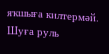яҡшыға килтермәй. Шуға руль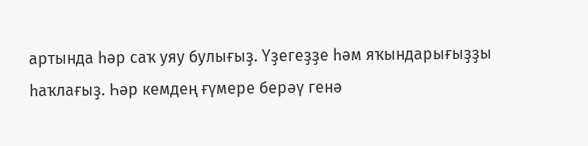артында һәр саҡ уяу булығыҙ. Үҙегеҙҙе һәм яҡындарығыҙҙы һаҡлағыҙ. Һәр кемдең ғүмере берәү генә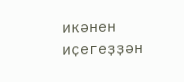икәнен иҫегеҙҙән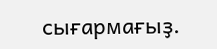сығармағыҙ.